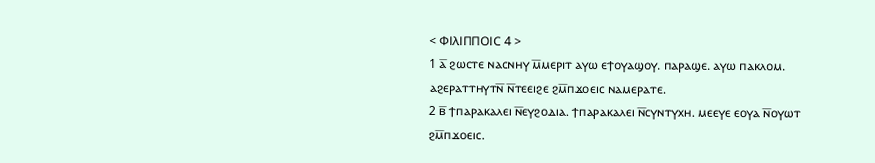< ⲪⲒⲖⲒⲠⲠⲞⲒⲤ 4 >
1 ⲁ̅ ϩⲱⲥⲧⲉ ⲛⲁⲥⲛⲏⲩ ⲙ̅ⲙⲉⲣⲓⲧ ⲁⲩⲱ ⲉϯⲟⲩⲁϣⲟⲩ. ⲡⲁⲣⲁϣⲉ. ⲁⲩⲱ ⲡⲁⲕⲗⲟⲙ. ⲁϩⲉⲣⲁⲧⲧⲏⲩⲧⲛ̅ ⲛ̅ⲧⲉⲉⲓϩⲉ ϩⲙ̅ⲡϫⲟⲉⲓⲥ ⲛⲁⲙⲉⲣⲁⲧⲉ.
2 ⲃ̅ ϯⲡⲁⲣⲁⲕⲁⲗⲉⲓ ⲛ̅ⲉⲩϩⲟⲇⲓⲁ. ϯⲡⲁⲣⲁⲕⲁⲗⲉⲓ ⲛ̅ⲥⲩⲛⲧⲩⲭⲏ. ⲙⲉⲉⲩⲉ ⲉⲟⲩⲁ ⲛ̅ⲟⲩⲱⲧ ϩⲙ̅ⲡϫⲟⲉⲓⲥ.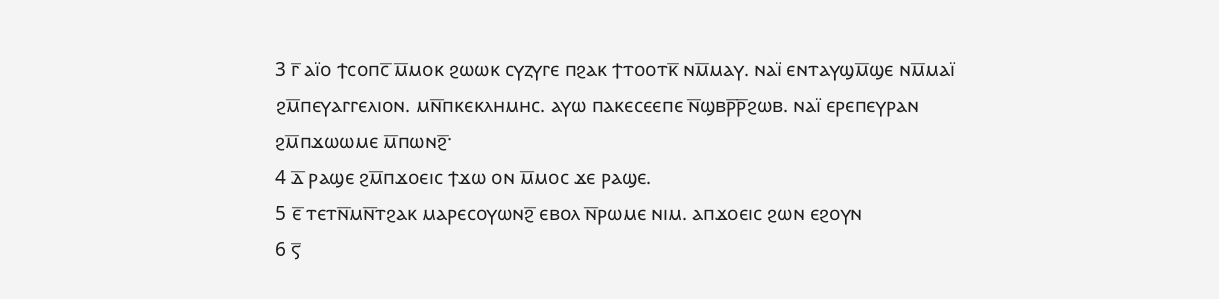3 ⲅ̅ ⲁⲓ̈ⲟ ϯⲥⲟⲡⲥ̅ ⲙ̅ⲙⲟⲕ ϩⲱⲱⲕ ⲥⲩⲍⲩⲅⲉ ⲡϩⲁⲕ ϯⲧⲟⲟⲧⲕ̅ ⲛⲙ̅ⲙⲁⲩ. ⲛⲁⲓ̈ ⲉⲛⲧⲁⲩϣⲙ̅ϣⲉ ⲛⲙ̅ⲙⲁⲓ̈ ϩⲙ̅ⲡⲉⲩⲁⲅⲅⲉⲗⲓⲟⲛ. ⲙⲛ̅ⲡⲕⲉⲕⲗⲏⲙⲏⲥ. ⲁⲩⲱ ⲡⲁⲕⲉⲥⲉⲉⲡⲉ ⲛ̅ϣⲃⲣ̅ⲣ̅ϩⲱⲃ. ⲛⲁⲓ̈ ⲉⲣⲉⲡⲉⲩⲣⲁⲛ ϩⲙ̅ⲡϫⲱⲱⲙⲉ ⲙ̅ⲡⲱⲛϩ̅·
4 ⲇ̅ ⲣⲁϣⲉ ϩⲙ̅ⲡϫⲟⲉⲓⲥ ϯϫⲱ ⲟⲛ ⲙ̅ⲙⲟⲥ ϫⲉ ⲣⲁϣⲉ.
5 ⲉ̅ ⲧⲉⲧⲛ̅ⲙⲛ̅ⲧϩⲁⲕ ⲙⲁⲣⲉⲥⲟⲩⲱⲛϩ̅ ⲉⲃⲟⲗ ⲛ̅ⲣⲱⲙⲉ ⲛⲓⲙ. ⲁⲡϫⲟⲉⲓⲥ ϩⲱⲛ ⲉϩⲟⲩⲛ
6 ⲋ̅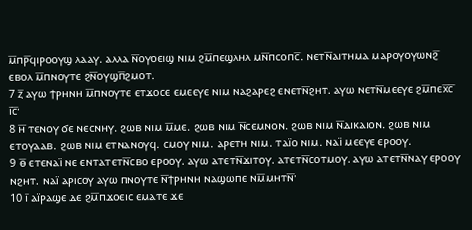ⲙ̅ⲡⲣ̅ϥⲓⲣⲟⲟⲩϣ ⲗⲁⲁⲩ. ⲁⲗⲗⲁ ⲛ̅ⲟⲩⲟⲉⲓϣ ⲛⲓⲙ ϩⲙ̅ⲡⲉϣⲗⲏⲗ ⲙⲛ̅ⲡⲥⲟⲡⲥ̅. ⲛⲉⲧⲛ̅ⲁⲓⲧⲏⲙⲁ ⲙⲁⲣⲟⲩⲟⲩⲱⲛϩ̅ ⲉⲃⲟⲗ ⲙ̅ⲡⲛⲟⲩⲧⲉ ϩⲛ̅ⲟⲩϣⲡ̅ϩⲙⲟⲧ.
7 ⲍ̅ ⲁⲩⲱ ϯⲣⲏⲛⲏ ⲙ̅ⲡⲛⲟⲩⲧⲉ ⲉⲧϫⲟⲥⲉ ⲉⲙⲉⲉⲩⲉ ⲛⲓⲙ ⲛⲁϩⲁⲣⲉϩ ⲉⲛⲉⲧⲛ̅ϩⲏⲧ. ⲁⲩⲱ ⲛⲉⲧⲛ̅ⲙⲉⲉⲩⲉ ϩⲙ̅ⲡⲉⲭ̅ⲥ̅ ⲓ̅ⲥ̅·
8 ⲏ̅ ⲧⲉⲛⲟⲩ ϭⲉ ⲛⲉⲥⲛⲏⲩ. ϩⲱⲃ ⲛⲓⲙ ⲙ̅ⲙⲉ. ϩⲱⲃ ⲛⲓⲙ ⲛ̅ⲥⲉⲙⲛⲟⲛ. ϩⲱⲃ ⲛⲓⲙ ⲛ̅ⲇⲓⲕⲁⲓⲟⲛ. ϩⲱⲃ ⲛⲓⲙ ⲉⲧⲟⲩⲁⲁⲃ. ϩⲱⲃ ⲛⲓⲙ ⲉⲧⲛⲁⲛⲟⲩϥ. ⲥⲙⲟⲩ ⲛⲓⲙ. ⲁⲣⲉⲧⲏ ⲛⲓⲙ. ⲧⲁⲓ̈ⲟ ⲛⲓⲙ. ⲛⲁⲓ̈ ⲙⲉⲉⲩⲉ ⲉⲣⲟⲟⲩ.
9 ⲑ̅ ⲉⲧⲉⲛⲁⲓ̈ ⲛⲉ ⲉⲛⲧⲁⲧⲉⲧⲛ̅ⲥⲃⲟ ⲉⲣⲟⲟⲩ. ⲁⲩⲱ ⲁⲧⲉⲧⲛ̅ϫⲓⲧⲟⲩ. ⲁⲧⲉⲧⲛ̅ⲥⲟⲧⲙⲟⲩ. ⲁⲩⲱ ⲁⲧⲉⲧⲛ̅ⲛⲁⲩ ⲉⲣⲟⲟⲩ ⲛϩⲏⲧ. ⲛⲁⲓ̈ ⲁⲣⲓⲥⲟⲩ ⲁⲩⲱ ⲡⲛⲟⲩⲧⲉ ⲛ̅ϯⲣⲏⲛⲏ ⲛⲁϣⲱⲡⲉ ⲛⲙ̅ⲙⲏⲧⲛ̅·
10 ⲓ̅ ⲁⲓ̈ⲣⲁϣⲉ ⲇⲉ ϩⲙ̅ⲡϫⲟⲉⲓⲥ ⲉⲙⲁⲧⲉ ϫⲉ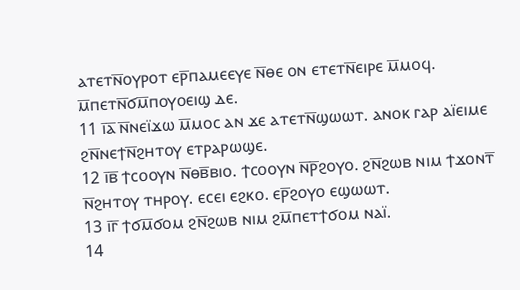ⲁⲧⲉⲧⲛ̅ⲟⲩⲣⲟⲧ ⲉⲣ̅ⲡⲁⲙⲉⲉⲩⲉ ⲛ̅ⲑⲉ ⲟⲛ ⲉⲧⲉⲧⲛ̅ⲉⲓⲣⲉ ⲙ̅ⲙⲟϥ. ⲙ̅ⲡⲉⲧⲛ̅ϭⲙ̅ⲡⲟⲩⲟⲉⲓϣ ⲇⲉ.
11 ⲓ̅ⲁ̅ ⲛ̅ⲛⲉⲓ̈ϫⲱ ⲙ̅ⲙⲟⲥ ⲁⲛ ϫⲉ ⲁⲧⲉⲧⲛ̅ϣⲱⲱⲧ. ⲁⲛⲟⲕ ⲅⲁⲣ ⲁⲓ̈ⲉⲓⲙⲉ ϩⲛ̅ⲛⲉϯⲛ̅ϩⲏⲧⲟⲩ ⲉⲧⲣⲁⲣⲱϣⲉ.
12 ⲓ̅ⲃ̅ ϯⲥⲟⲟⲩⲛ ⲛ̅ⲑⲃ̅ⲃⲓⲟ. ϯⲥⲟⲟⲩⲛ ⲛ̅ⲣ̅ϩⲟⲩⲟ. ϩⲛ̅ϩⲱⲃ ⲛⲓⲙ ϯϫⲟⲛⲧ̅ ⲛ̅ϩⲏⲧⲟⲩ ⲧⲏⲣⲟⲩ. ⲉⲥⲉⲓ ⲉϩⲕⲟ. ⲉⲣ̅ϩⲟⲩⲟ ⲉϣⲱⲱⲧ.
13 ⲓ̅ⲅ̅ ϯϭⲙ̅ϭⲟⲙ ϩⲛ̅ϩⲱⲃ ⲛⲓⲙ ϩⲙ̅ⲡⲉⲧϯϭⲟⲙ ⲛⲁⲓ̈.
14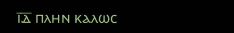ⲓ̅ⲇ̅ ⲡⲗⲏⲛ ⲕⲁⲗⲱⲥ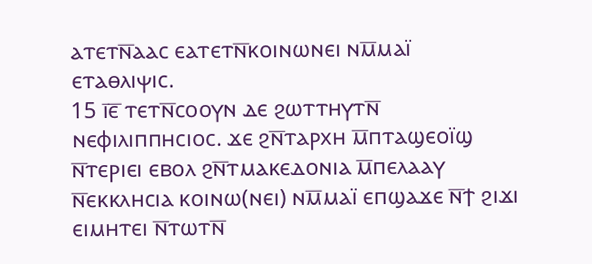ⲁⲧⲉⲧⲛ̅ⲁⲁⲥ ⲉⲁⲧⲉⲧⲛ̅ⲕⲟⲓⲛⲱⲛⲉⲓ ⲛⲙ̅ⲙⲁⲓ̈ ⲉⲧⲁⲑⲗⲓⲯⲓⲥ.
15 ⲓ̅ⲉ̅ ⲧⲉⲧⲛ̅ⲥⲟⲟⲩⲛ ⲇⲉ ϩⲱⲧⲧⲏⲩⲧⲛ̅ ⲛⲉⲫⲓⲗⲓⲡⲡⲏⲥⲓⲟⲥ. ϫⲉ ϩⲛ̅ⲧⲁⲣⲭⲏ ⲙ̅ⲡⲧⲁϣⲉⲟⲓ̈ϣ ⲛ̅ⲧⲉⲣⲓⲉⲓ ⲉⲃⲟⲗ ϩⲛ̅ⲧⲙⲁⲕⲉⲇⲟⲛⲓⲁ ⲙ̅ⲡⲉⲗⲁⲁⲩ ⲛ̅ⲉⲕⲕⲗⲏⲥⲓⲁ ⲕⲟⲓⲛⲱ(ⲛⲉⲓ) ⲛⲙ̅ⲙⲁⲓ̈ ⲉⲡϣⲁϫⲉ ⲛ̅ϯ ϩⲓϫⲓ ⲉⲓⲙⲏⲧⲉⲓ ⲛ̅ⲧⲱⲧⲛ̅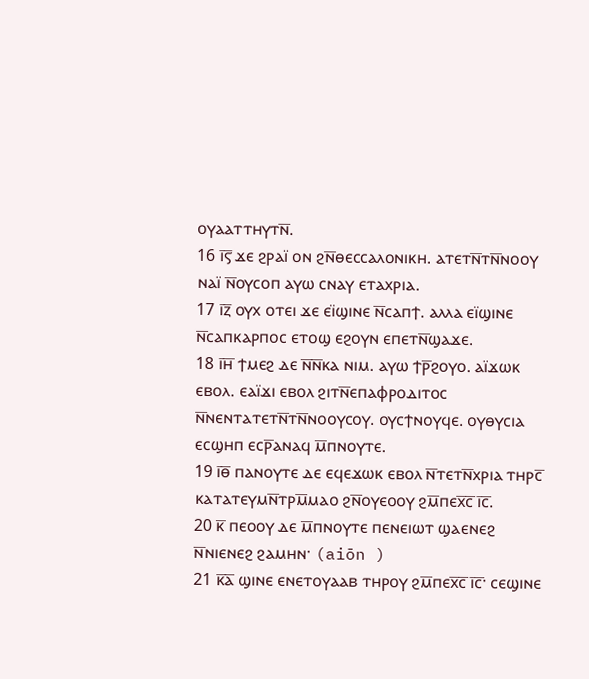ⲟⲩⲁⲁⲧⲧⲏⲩⲧⲛ̅.
16 ⲓ̅ⲋ̅ ϫⲉ ϩⲣⲁⲓ̈ ⲟⲛ ϩⲛ̅ⲑⲉⲥⲥⲁⲗⲟⲛⲓⲕⲏ. ⲁⲧⲉⲧⲛ̅ⲧⲛ̅ⲛⲟⲟⲩ ⲛⲁⲓ̈ ⲛ̅ⲟⲩⲥⲟⲡ ⲁⲩⲱ ⲥⲛⲁⲩ ⲉⲧⲁⲭⲣⲓⲁ.
17 ⲓ̅ⲍ̅ ⲟⲩⲭ ⲟⲧⲉⲓ ϫⲉ ⲉⲓ̈ϣⲓⲛⲉ ⲛ̅ⲥⲁⲡϯ. ⲁⲗⲗⲁ ⲉⲓ̈ϣⲓⲛⲉ ⲛ̅ⲥⲁⲡⲕⲁⲣⲡⲟⲥ ⲉⲧⲟϣ ⲉϩⲟⲩⲛ ⲉⲡⲉⲧⲛ̅ϣⲁϫⲉ.
18 ⲓ̅ⲏ̅ ϯⲙⲉϩ ⲇⲉ ⲛ̅ⲛ̅ⲕⲁ ⲛⲓⲙ. ⲁⲩⲱ ϯⲣ̅ϩⲟⲩⲟ. ⲁⲓ̈ϫⲱⲕ ⲉⲃⲟⲗ. ⲉⲁⲓ̈ϫⲓ ⲉⲃⲟⲗ ϩⲓⲧⲛ̅ⲉⲡⲁⲫⲣⲟⲇⲓⲧⲟⲥ ⲛ̅ⲛⲉⲛⲧⲁⲧⲉⲧⲛ̅ⲧⲛ̅ⲛⲟⲟⲩⲥⲟⲩ. ⲟⲩⲥϯⲛⲟⲩϥⲉ. ⲟⲩⲑⲩⲥⲓⲁ ⲉⲥϣⲏⲡ ⲉⲥⲣ̅ⲁⲛⲁϥ ⲙ̅ⲡⲛⲟⲩⲧⲉ.
19 ⲓ̅ⲑ̅ ⲡⲁⲛⲟⲩⲧⲉ ⲇⲉ ⲉϥⲉϫⲱⲕ ⲉⲃⲟⲗ ⲛ̅ⲧⲉⲧⲛ̅ⲭⲣⲓⲁ ⲧⲏⲣⲥ̅ ⲕⲁⲧⲁⲧⲉⲩⲙⲛ̅ⲧⲣⲙ̅ⲙⲁⲟ ϩⲛ̅ⲟⲩⲉⲟⲟⲩ ϩⲙ̅ⲡⲉⲭ̅ⲥ̅ ⲓ̅ⲥ̅.
20 ⲕ̅ ⲡⲉⲟⲟⲩ ⲇⲉ ⲙ̅ⲡⲛⲟⲩⲧⲉ ⲡⲉⲛⲉⲓⲱⲧ ϣⲁⲉⲛⲉϩ ⲛ̅ⲛⲓⲉⲛⲉϩ ϩⲁⲙⲏⲛ· (aiōn )
21 ⲕ̅ⲁ̅ ϣⲓⲛⲉ ⲉⲛⲉⲧⲟⲩⲁⲁⲃ ⲧⲏⲣⲟⲩ ϩⲙ̅ⲡⲉⲭ̅ⲥ̅ ⲓ̅ⲥ̅· ⲥⲉϣⲓⲛⲉ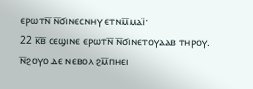ⲉⲣⲱⲧⲛ̅ ⲛ̅ϭⲓⲛⲉⲥⲛⲏⲩ ⲉⲧⲛⲙ̅ⲙⲁⲓ̈·
22 ⲕ̅ⲃ̅ ⲥⲉϣⲓⲛⲉ ⲉⲣⲱⲧⲛ̅ ⲛ̅ϭⲓⲛⲉⲧⲟⲩⲁⲁⲃ ⲧⲏⲣⲟⲩ. ⲛ̅ϩⲟⲩⲟ ⲇⲉ ⲛⲉⲃⲟⲗ ϩⲙ̅ⲡⲏⲉⲓ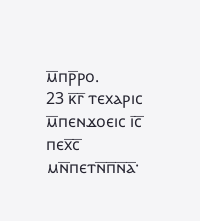ⲙ̅ⲡⲣ̅ⲣⲟ.
23 ⲕ̅ⲅ̅ ⲧⲉⲭⲁⲣⲓⲥ ⲙ̅ⲡⲉⲛϫⲟⲉⲓⲥ ⲓ̅ⲥ̅ ⲡⲉⲭ̅ⲥ̅ ⲙⲛ̅ⲡⲉⲧⲛ̅ⲡ̅ⲛ̅ⲁ̅·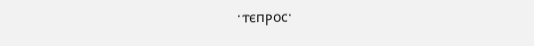·ⲧⲉⲡⲣⲟⲥ·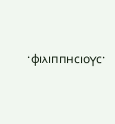·ⲫⲓⲗⲓⲡⲡⲏⲥⲓⲟⲩⲥ·